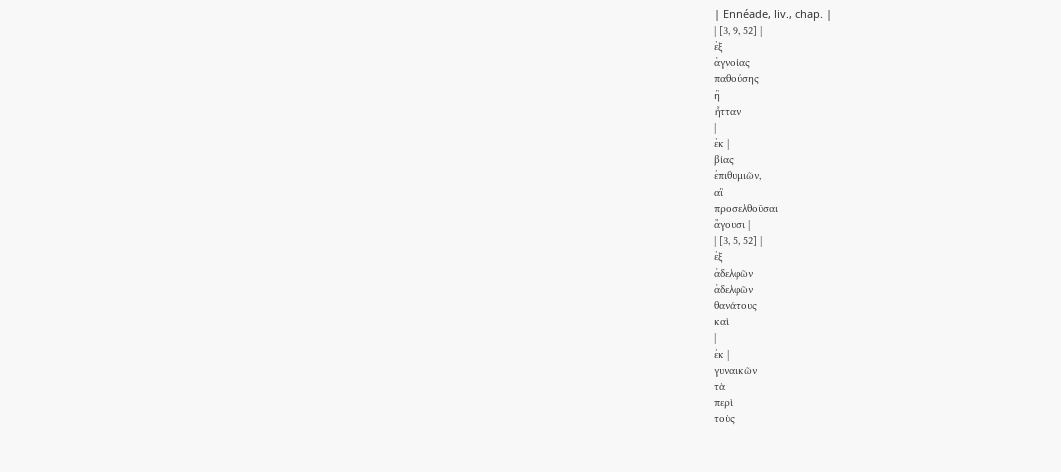| Ennéade, liv., chap. |
| [3, 9, 52] |
ἐξ
ἀγνοίας
παθούσης
ἢ
ἧτταν
|
ἐκ |
βίας
ἐπιθυμιῶν,
αἳ
προσελθοῦσαι
ἄγουσι |
| [3, 5, 52] |
ἐξ
ἀδελφῶν
ἀδελφῶν
θανάτους
καὶ
|
ἐκ |
γυναικῶν
τὰ
περὶ
τοὺς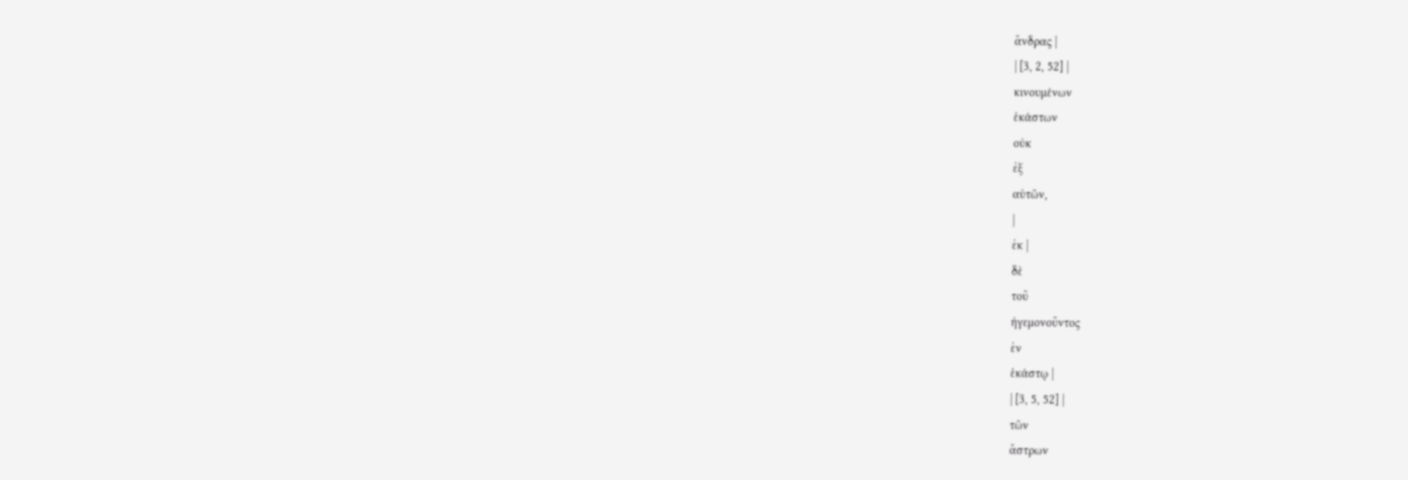ἄνδρας |
| [3, 2, 52] |
κινουμένων
ἑκάστων
οὐκ
ἐξ
αὑτῶν,
|
ἐκ |
δὲ
τοῦ
ἡγεμονοῦντος
ἐν
ἑκάστῳ |
| [3, 5, 52] |
τῶν
ἄστρων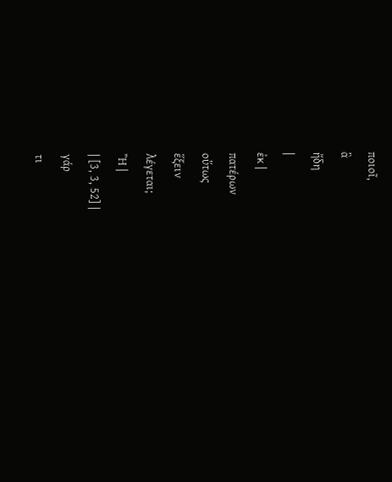ποιοῖ,
ἃ
ἤδη
|
ἐκ |
πατέρων
οὕτως
ἕξειν
λέγεται;
Ἢ |
| [3, 3, 52] |
γάρ
τι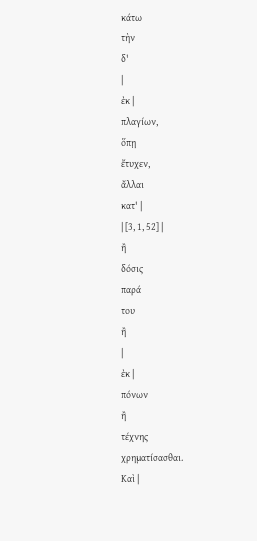κάτω
τὴν
δ'
|
ἐκ |
πλαγίων,
ὅπῃ
ἔτυχεν,
ἄλλαι
κατ' |
| [3, 1, 52] |
ἢ
δόσις
παρά
του
ἢ
|
ἐκ |
πόνων
ἢ
τέχνης
χρηματίσασθαι.
Καὶ |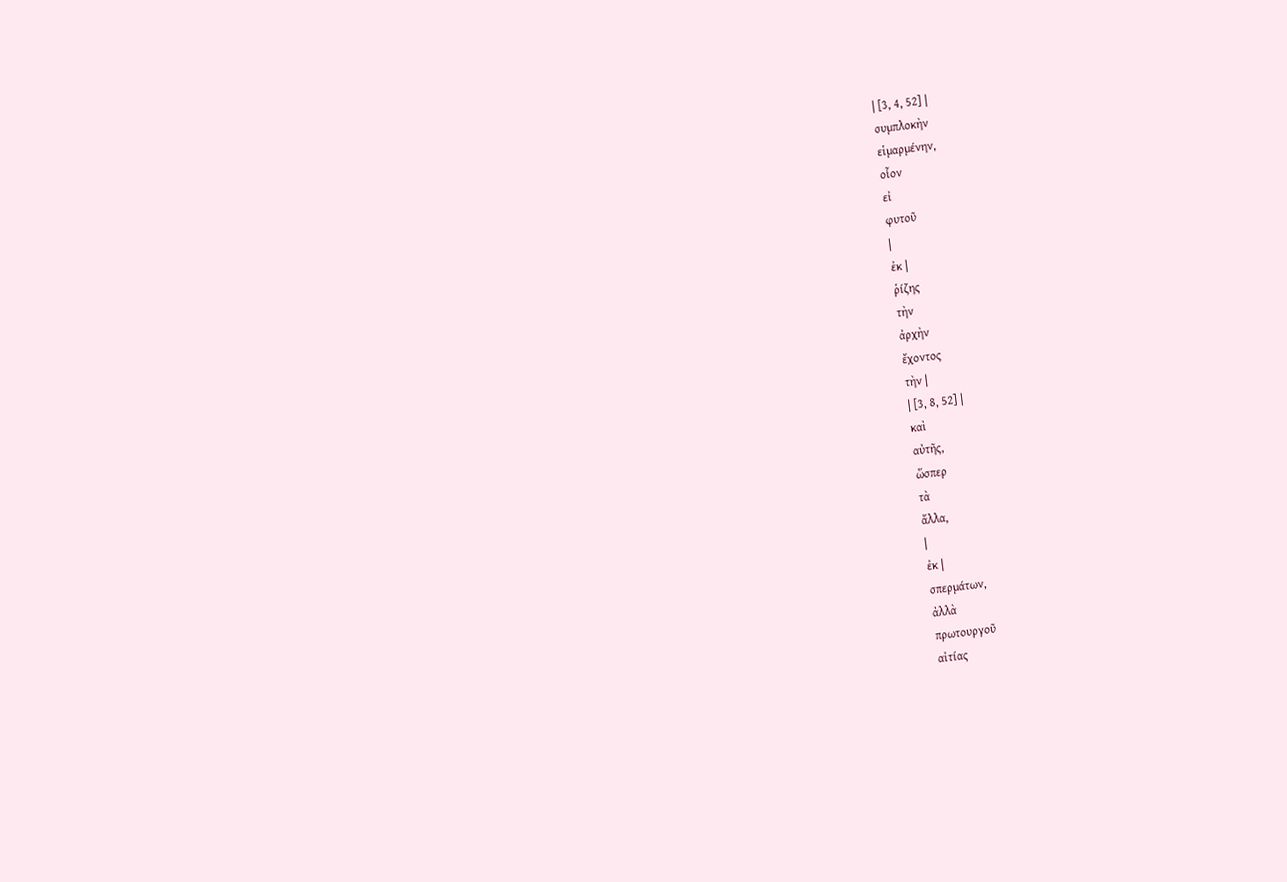| [3, 4, 52] |
συμπλοκὴν
εἱμαρμένην,
οἷον
εἰ
φυτοῦ
|
ἐκ |
ῥίζης
τὴν
ἀρχὴν
ἔχοντος
τὴν |
| [3, 8, 52] |
καὶ
αὐτῆς,
ὥσπερ
τὰ
ἄλλα,
|
ἐκ |
σπερμάτων,
ἀλλὰ
πρωτουργοῦ
αἰτίας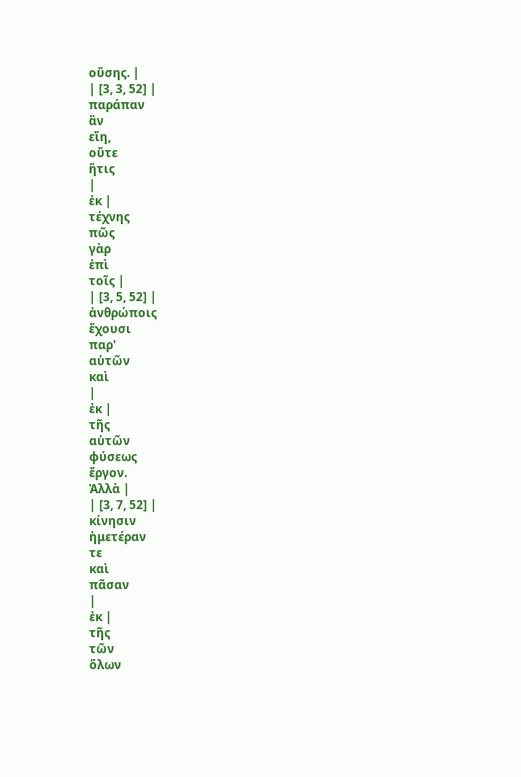οὔσης. |
| [3, 3, 52] |
παράπαν
ἂν
εἴη,
οὔτε
ἥτις
|
ἐκ |
τέχνης
πῶς
γὰρ
ἐπὶ
τοῖς |
| [3, 5, 52] |
ἀνθρώποις
ἔχουσι
παρ'
αὑτῶν
καὶ
|
ἐκ |
τῆς
αὑτῶν
φύσεως
ἔργον.
Ἀλλὰ |
| [3, 7, 52] |
κίνησιν
ἡμετέραν
τε
καὶ
πᾶσαν
|
ἐκ |
τῆς
τῶν
ὅλων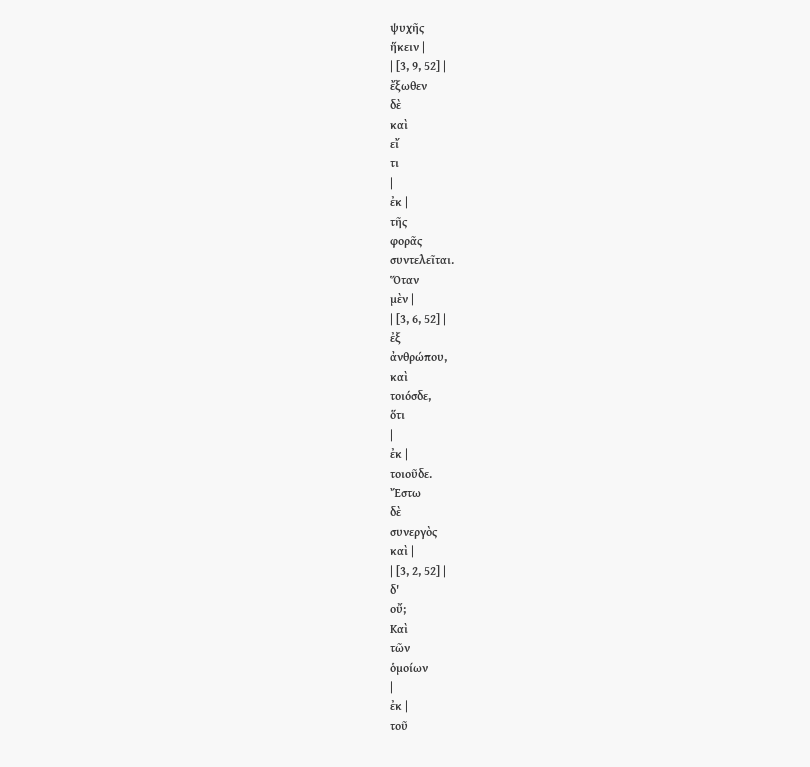ψυχῆς
ἥκειν |
| [3, 9, 52] |
ἔξωθεν
δὲ
καὶ
εἴ
τι
|
ἐκ |
τῆς
φορᾶς
συντελεῖται.
Ὅταν
μὲν |
| [3, 6, 52] |
ἐξ
ἀνθρώπου,
καὶ
τοιόσδε,
ὅτι
|
ἐκ |
τοιοῦδε.
Ἔστω
δὲ
συνεργὸς
καὶ |
| [3, 2, 52] |
δ'
οὔ;
Καὶ
τῶν
ὁμοίων
|
ἐκ |
τοῦ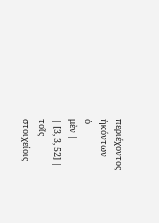περιέχοντος
ἡκόντων
ὁ
μὲν |
| [3, 3, 52] |
τοῖς
στοιχείοις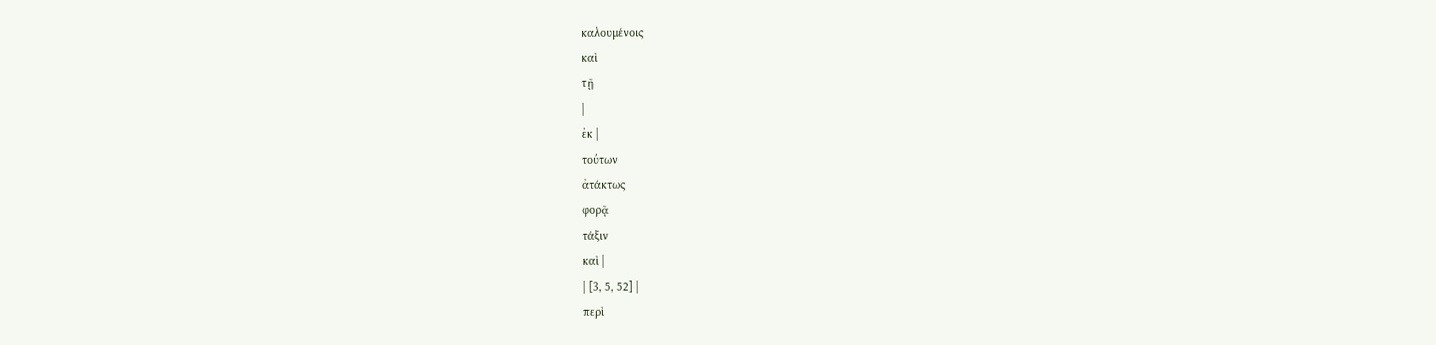καλουμένοις
καὶ
τῇ
|
ἐκ |
τούτων
ἀτάκτως
φορᾷ
τάξιν
καὶ |
| [3, 5, 52] |
περὶ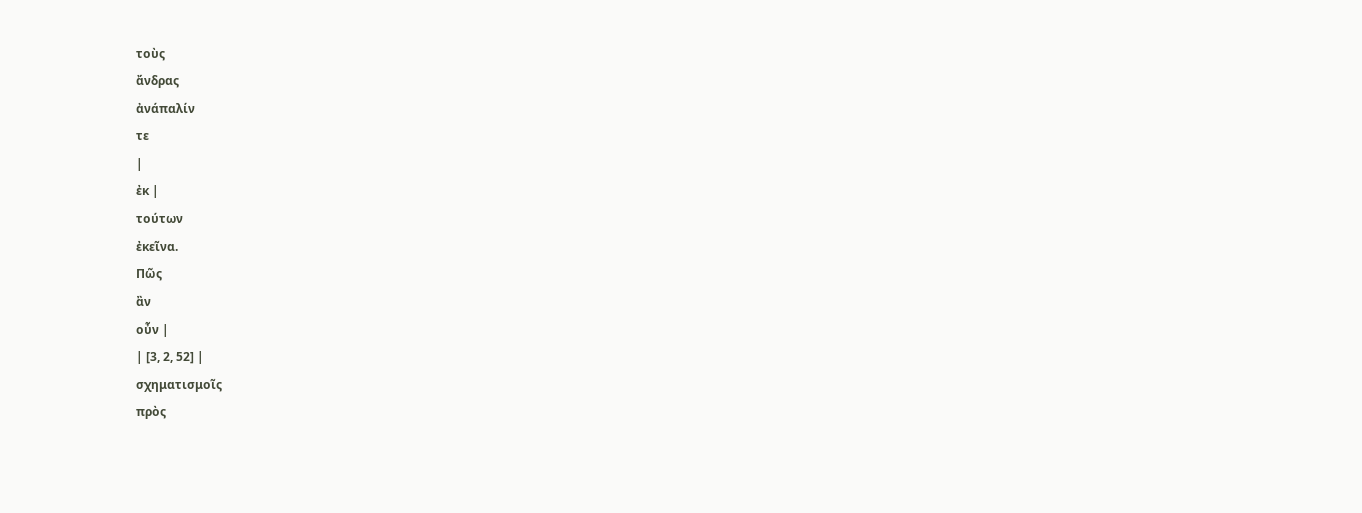τοὺς
ἄνδρας
ἀνάπαλίν
τε
|
ἐκ |
τούτων
ἐκεῖνα.
Πῶς
ἂν
οὖν |
| [3, 2, 52] |
σχηματισμοῖς
πρὸς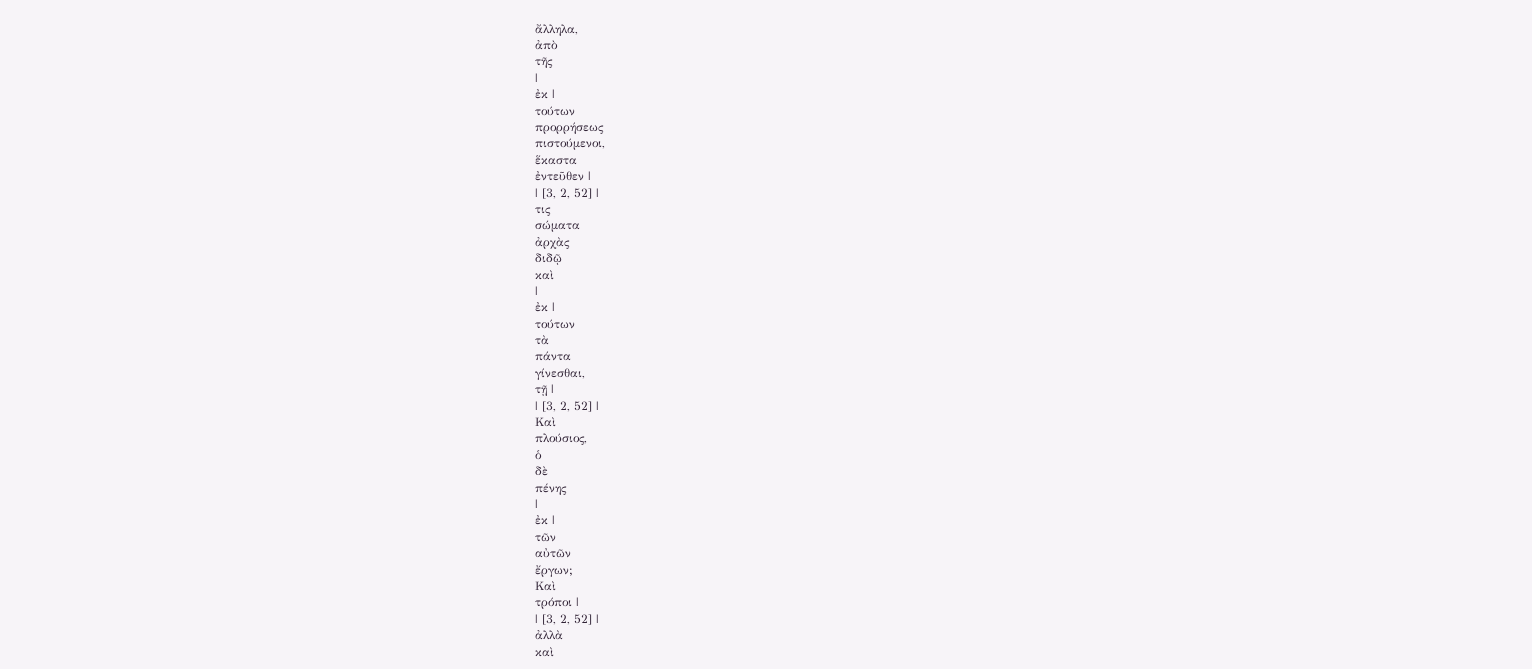ἄλληλα,
ἀπὸ
τῆς
|
ἐκ |
τούτων
προρρήσεως
πιστούμενοι,
ἕκαστα
ἐντεῦθεν |
| [3, 2, 52] |
τις
σώματα
ἀρχὰς
διδῷ
καὶ
|
ἐκ |
τούτων
τὰ
πάντα
γίνεσθαι,
τῇ |
| [3, 2, 52] |
Καὶ
πλούσιος,
ὁ
δὲ
πένης
|
ἐκ |
τῶν
αὐτῶν
ἔργων;
Καὶ
τρόποι |
| [3, 2, 52] |
ἀλλὰ
καὶ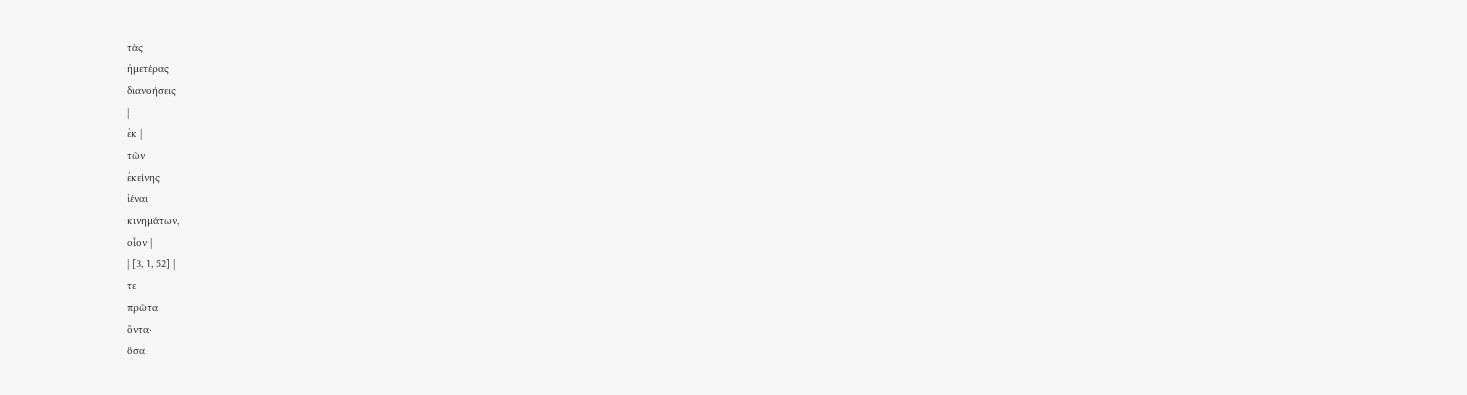τὰς
ἡμετέρας
διανοήσεις
|
ἐκ |
τῶν
ἐκείνης
ἰέναι
κινημάτων,
οἷον |
| [3, 1, 52] |
τε
πρῶτα
ὄντα·
ὅσα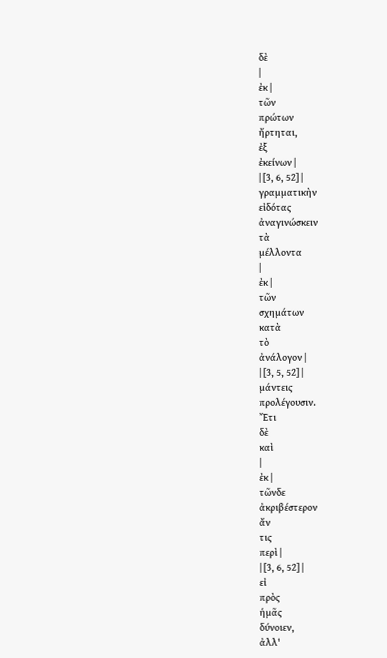δὲ
|
ἐκ |
τῶν
πρώτων
ἤρτηται,
ἐξ
ἐκείνων |
| [3, 6, 52] |
γραμματικὴν
εἰδότας
ἀναγινώσκειν
τὰ
μέλλοντα
|
ἐκ |
τῶν
σχημάτων
κατὰ
τὸ
ἀνάλογον |
| [3, 5, 52] |
μάντεις
προλέγουσιν.
Ἔτι
δὲ
καὶ
|
ἐκ |
τῶνδε
ἀκριβέστερον
ἄν
τις
περὶ |
| [3, 6, 52] |
εἰ
πρὸς
ἡμᾶς
δύνοιεν,
ἀλλ'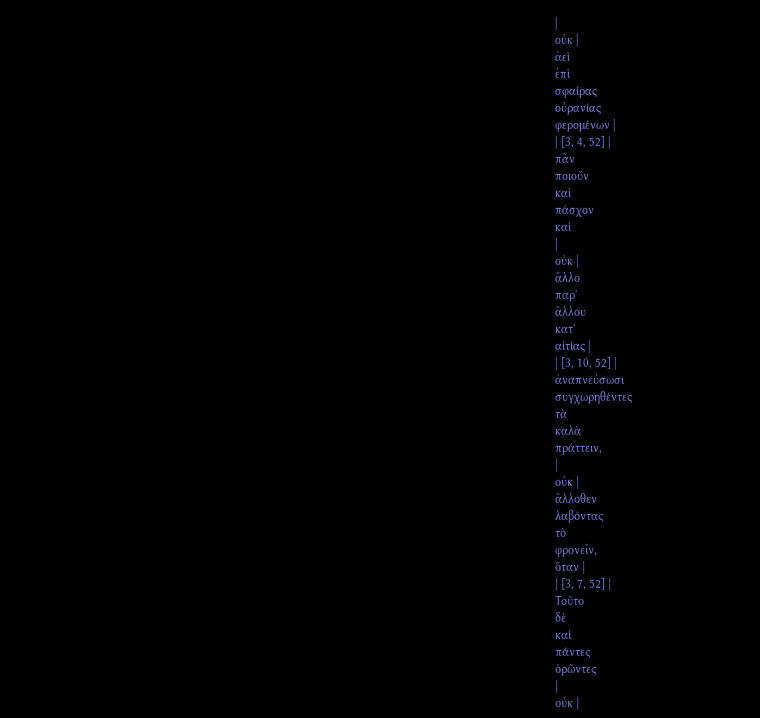|
οὐκ |
ἀεὶ
ἐπὶ
σφαίρας
οὐρανίας
φερομένων |
| [3, 4, 52] |
πᾶν
ποιοῦν
καὶ
πάσχον
καὶ
|
οὐκ |
ἄλλο
παρ'
ἄλλου
κατ'
αἰτίας |
| [3, 10, 52] |
ἀναπνεύσωσι
συγχωρηθέντες
τὰ
καλὰ
πράττειν,
|
οὐκ |
ἄλλοθεν
λαβόντας
τὸ
φρονεῖν,
ὅταν |
| [3, 7, 52] |
Τοῦτο
δὲ
καὶ
πάντες
ὁρῶντες
|
οὐκ |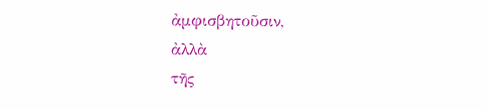ἀμφισβητοῦσιν,
ἀλλὰ
τῆς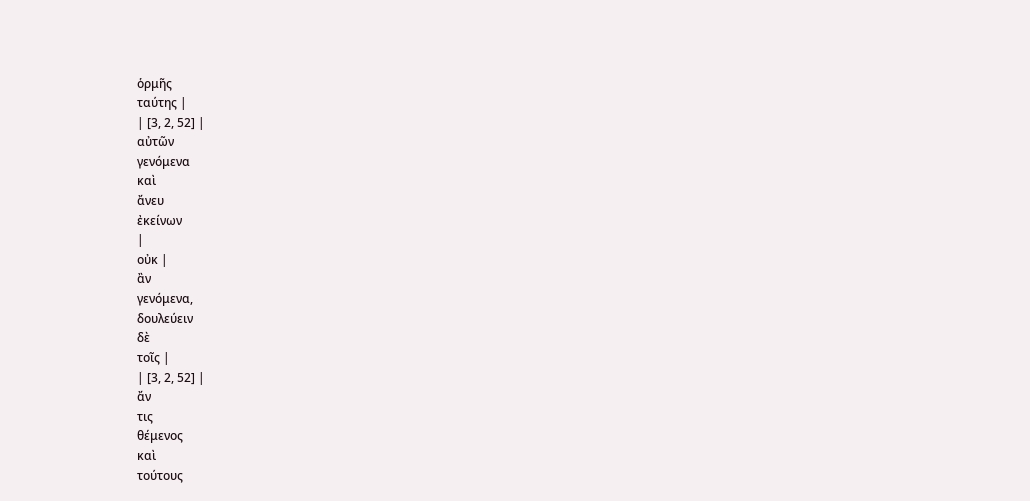ὁρμῆς
ταύτης |
| [3, 2, 52] |
αὐτῶν
γενόμενα
καὶ
ἄνευ
ἐκείνων
|
οὐκ |
ἂν
γενόμενα,
δουλεύειν
δὲ
τοῖς |
| [3, 2, 52] |
ἄν
τις
θέμενος
καὶ
τούτους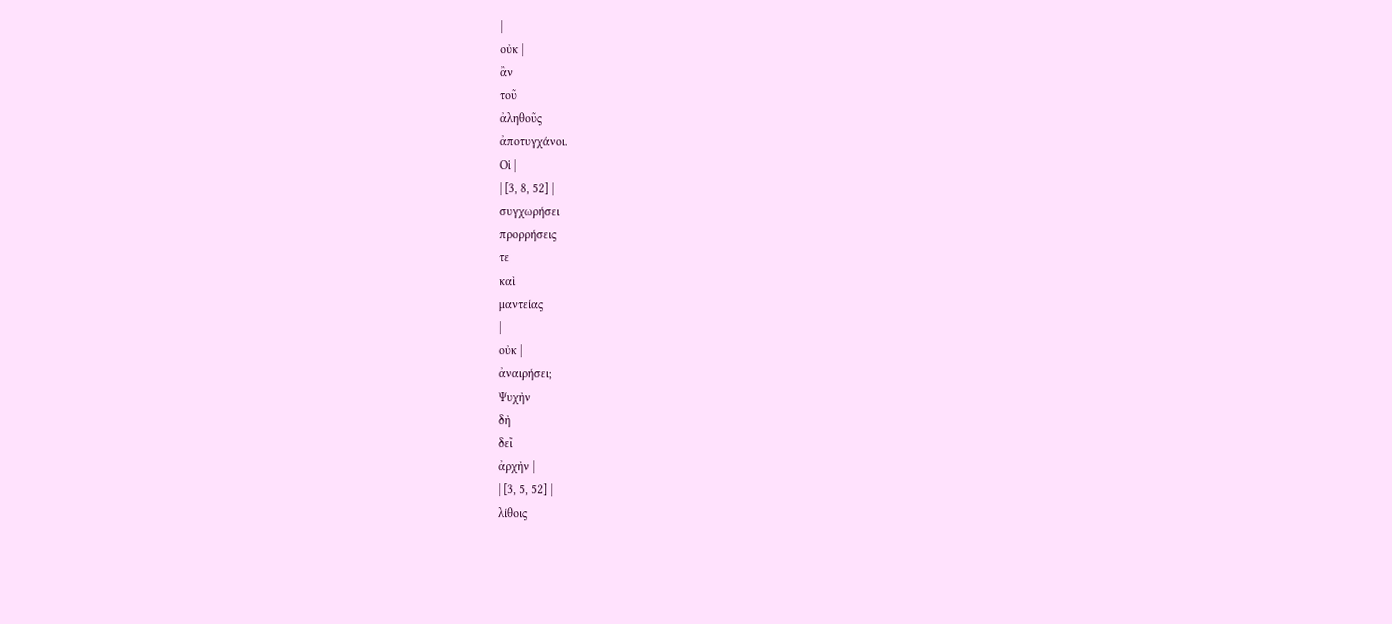|
οὐκ |
ἂν
τοῦ
ἀληθοῦς
ἀποτυγχάνοι.
Οἱ |
| [3, 8, 52] |
συγχωρήσει
προρρήσεις
τε
καὶ
μαντείας
|
οὐκ |
ἀναιρήσει;
Ψυχὴν
δὴ
δεῖ
ἀρχὴν |
| [3, 5, 52] |
λίθοις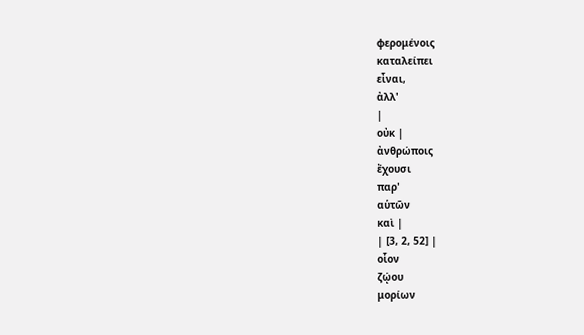φερομένοις
καταλείπει
εἶναι,
ἀλλ'
|
οὐκ |
ἀνθρώποις
ἔχουσι
παρ'
αὑτῶν
καὶ |
| [3, 2, 52] |
οἷον
ζῴου
μορίων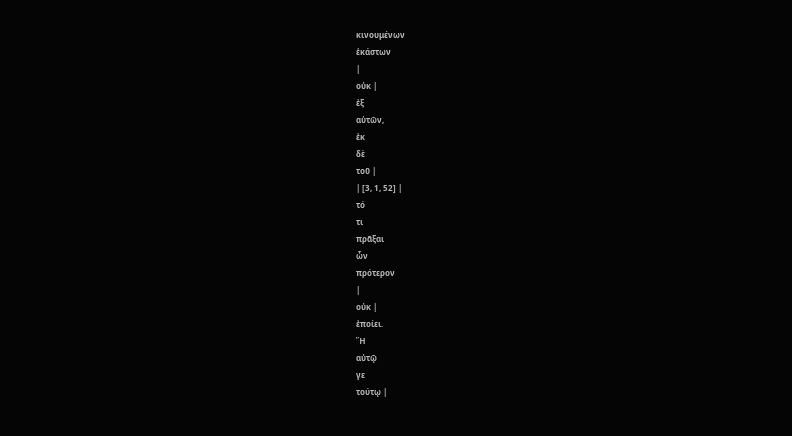κινουμένων
ἑκάστων
|
οὐκ |
ἐξ
αὑτῶν,
ἐκ
δὲ
τοῦ |
| [3, 1, 52] |
τό
τι
πρᾶξαι
ὧν
πρότερον
|
οὐκ |
ἐποίει.
Ἢ
αὐτῷ
γε
τούτῳ |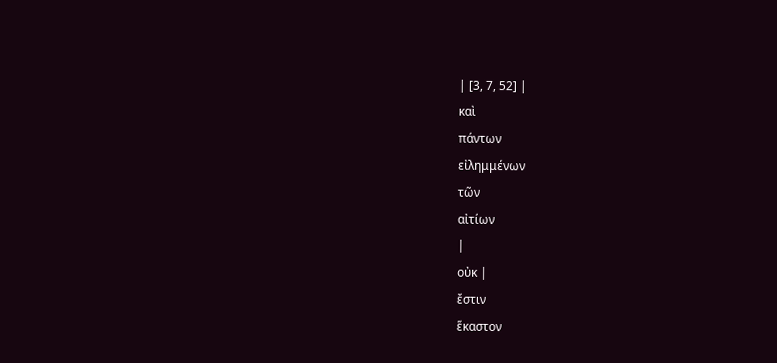| [3, 7, 52] |
καὶ
πάντων
εἰλημμένων
τῶν
αἰτίων
|
οὐκ |
ἔστιν
ἕκαστον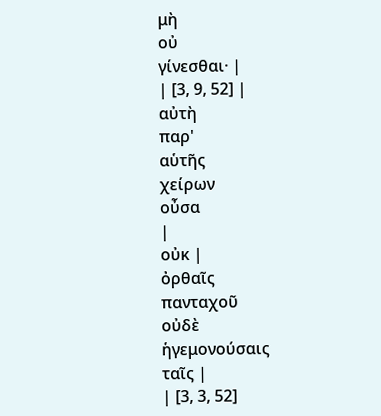μὴ
οὐ
γίνεσθαι· |
| [3, 9, 52] |
αὐτὴ
παρ'
αὑτῆς
χείρων
οὖσα
|
οὐκ |
ὀρθαῖς
πανταχοῦ
οὐδὲ
ἡγεμονούσαις
ταῖς |
| [3, 3, 52]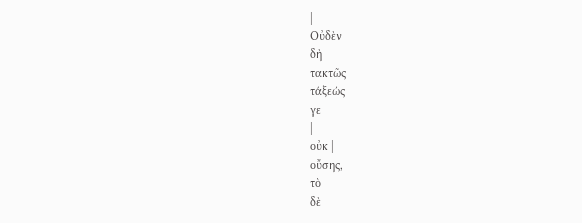|
Οὐδὲν
δὴ
τακτῶς
τάξεώς
γε
|
οὐκ |
οὔσης,
τὸ
δὲ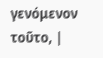γενόμενον
τοῦτο, |